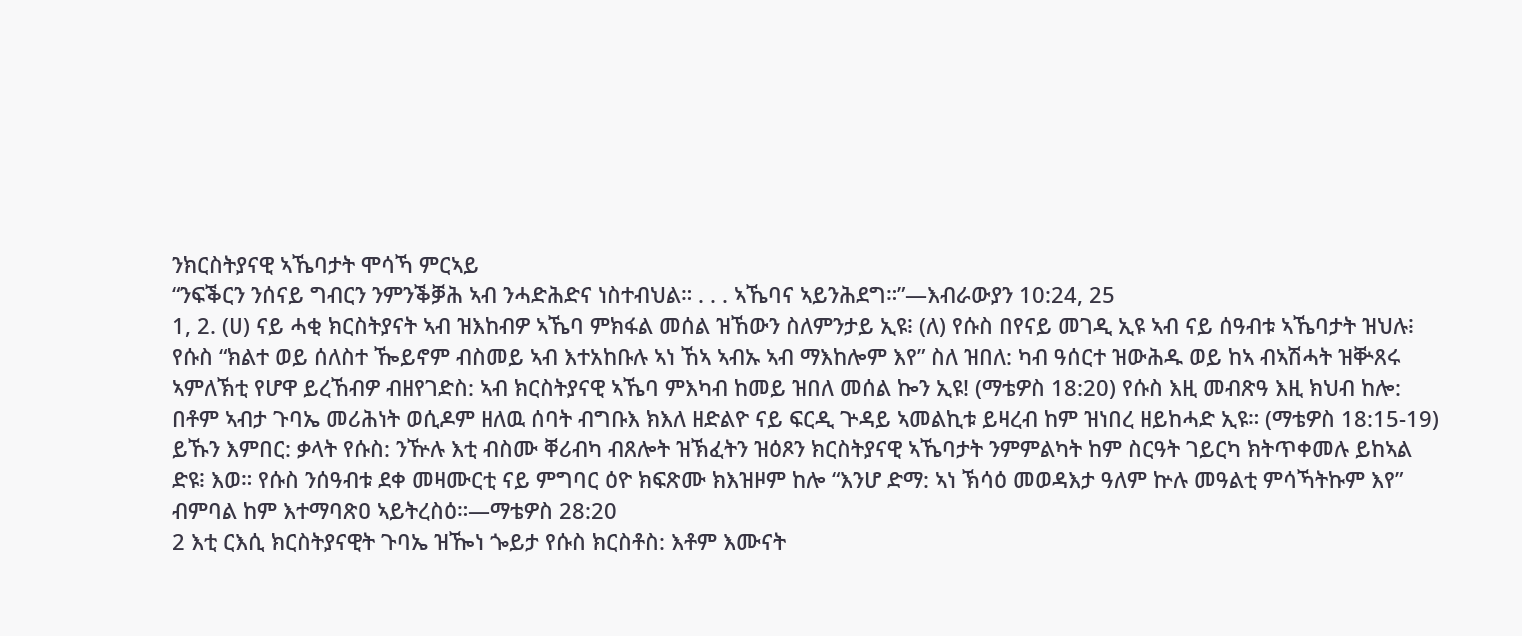ንክርስትያናዊ ኣኼባታት ሞሳኻ ምርኣይ
“ንፍቕርን ንሰናይ ግብርን ንምንቕቓሕ ኣብ ንሓድሕድና ነስተብህል። . . . ኣኼባና ኣይንሕደግ።”—እብራውያን 10:24, 25
1, 2. (ሀ) ናይ ሓቂ ክርስትያናት ኣብ ዝእከብዎ ኣኼባ ምክፋል መሰል ዝኸውን ስለምንታይ ኢዩ፧ (ለ) የሱስ በየናይ መገዲ ኢዩ ኣብ ናይ ሰዓብቱ ኣኼባታት ዝህሉ፧
የሱስ “ክልተ ወይ ሰለስተ ዀይኖም ብስመይ ኣብ እተአከቡሉ ኣነ ኸኣ ኣብኡ ኣብ ማእከሎም እየ” ስለ ዝበለ: ካብ ዓሰርተ ዝውሕዱ ወይ ከኣ ብኣሽሓት ዝቝጸሩ ኣምለኽቲ የሆዋ ይረኸብዎ ብዘየገድስ: ኣብ ክርስትያናዊ ኣኼባ ምእካብ ከመይ ዝበለ መሰል ኰን ኢዩ! (ማቴዎስ 18:20) የሱስ እዚ መብጽዓ እዚ ክህብ ከሎ: በቶም ኣብታ ጉባኤ መሪሕነት ወሲዶም ዘለዉ ሰባት ብግቡእ ክእለ ዘድልዮ ናይ ፍርዲ ጕዳይ ኣመልኪቱ ይዛረብ ከም ዝነበረ ዘይከሓድ ኢዩ። (ማቴዎስ 18:15-19) ይኹን እምበር: ቃላት የሱስ: ንዅሉ እቲ ብስሙ ቐሪብካ ብጸሎት ዝኽፈትን ዝዕጾን ክርስትያናዊ ኣኼባታት ንምምልካት ከም ስርዓት ገይርካ ክትጥቀመሉ ይከኣል ድዩ፧ እወ። የሱስ ንሰዓብቱ ደቀ መዛሙርቲ ናይ ምግባር ዕዮ ክፍጽሙ ክእዝዞም ከሎ “እንሆ ድማ: ኣነ ኽሳዕ መወዳእታ ዓለም ኵሉ መዓልቲ ምሳኻትኩም እየ” ብምባል ከም እተማባጽዐ ኣይትረስዕ።—ማቴዎስ 28:20
2 እቲ ርእሲ ክርስትያናዊት ጉባኤ ዝዀነ ጐይታ የሱስ ክርስቶስ: እቶም እሙናት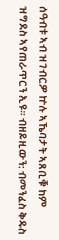ሰዓብቱ ኣብ ዝገብርዎ ኵሉ ኣኼባታት ኣጸቢቑ ከም ዝግደስ ኣየጠራጥርን ኢዩ። ብዘይዚውን: ብመንፈስ ቅዱስ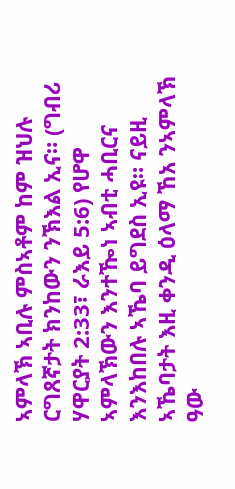ኣምላኽ ኣቢሉ ምስኣቶም ከም ዝህሉ ርግጸኛታት ክንከውን ንኽእል ኢና። (ግብሪ ሃዋርያት 2:33፣ ራእይ 5:6) የሆዋ ኣምላኽውን እንተዀነ ኣብቲ ሓቢርና እንእከበሉ ኣኼባ ይግደስ ኢዩ። ናይዚ ኣኼባታት እዚ ቀንዲ ዕላማ ኸአ ንኣምላኽ ዓው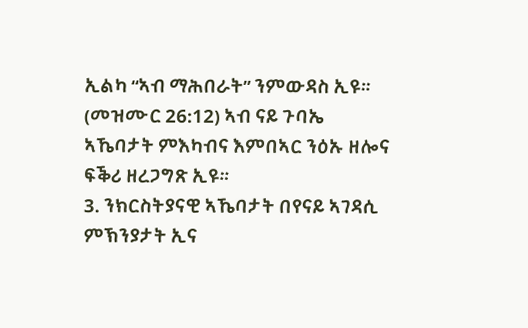ኢልካ “ኣብ ማሕበራት” ንምውዳስ ኢዩ። (መዝሙር 26:12) ኣብ ናይ ጉባኤ ኣኼባታት ምእካብና እምበኣር ንዕኡ ዘሎና ፍቕሪ ዘረጋግጽ ኢዩ።
3. ንክርስትያናዊ ኣኼባታት በየናይ ኣገዳሲ ምኽንያታት ኢና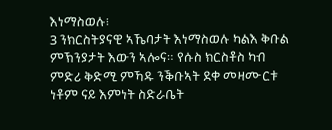እነማስወሉ፧
3 ንክርስትያናዊ ኣኼባታት እነማስወሉ ካልእ ቅቡል ምኽንያታት እውን ኣሎና። የሱስ ክርስቶስ ካብ ምድሪ ቅድሚ ምኻዱ ንቕቡኣት ደቀ መዛሙርቱ ነቶም ናይ እምነት ስድራቤት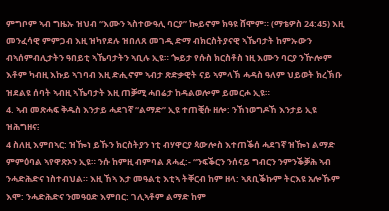ምግቦም ኣብ ግዜኡ ዝህብ “እሙን ኣስተውዓሊ ባርያ” ኰይኖም ክዓዩ ሸሞም። (ማቴዎስ 24:45) እዚ መንፈሳዊ ምምጋብ እዚ ዝካየደሉ ዝበለጸ መገዲ ድማ ብክርስትያናዊ ኣኼባታት ከምኡውን ብኣሰምብሊታትን ዓበይቲ ኣኼባታትን ኣቢሉ ኢዩ። ጐይታ የሱስ ክርስቶስ ነዚ እሙን ባርያ ንዅሎም እቶም ካብዚ እኩይ ኣገባብ እዚ ድሒኖም ኣብታ ጽድቃዊት ናይ ኣምላኽ ሓዳስ ዓለም ህይወት ክረኽቡ ዝደልዩ ሰባት ኣብዚ ኣኼባታት እዚ ጠቓሚ ሓበሬታ ከዳልወሎም ይመርሖ ኢዩ።
4. ኣብ መጽሓፍ ቅዱስ እንታይ ሓደገኛ “ልማድ” ኢዩ ተጠቒሱ ዘሎ: ንኸነወግዶኸ እንታይ ኢዩ ዝሕግዘና፧
4 ስለዚ እምበኣር: ዝዀነ ይኹን ክርስትያን ነቲ ብሃዋርያ ጳውሎስ እተጠቕሰ ሓደገኛ ዝዀነ ልማድ ምምዕባል ኣየዋጽኦን ኢዩ። ንሱ ከምዚ ብምባል ጸሓፈ:- “ንፍቕርን ንሰናይ ግብርን ንምንቕቓሕ ኣብ ንሓድሕድና ነስተብህል። እዚ ኸኣ እታ መዓልቲ እቲኣ ትቐርብ ከም ዘላ: ኣጸቢቕኩም ትርእዩ አሎኹም እሞ: ንሓድሕድና ንመዓዐድ እምበር: ገሊኣቶም ልማድ ከም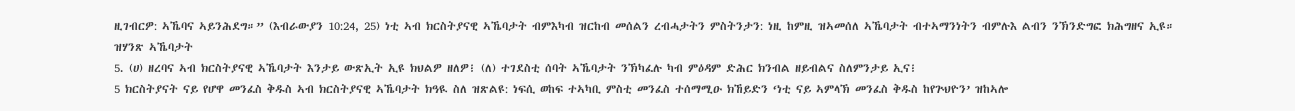ዚገብርዎ: ኣኼባና ኣይንሕደግ።” (እብራውያን 10:24, 25) ነቲ ኣብ ክርስትያናዊ ኣኼባታት ብምእካብ ዝርከብ መሰልን ረብሓታትን ምስትንታን: ነዚ ከምዚ ዝኣመሰለ ኣኼባታት ብተኣማንነትን ብምሉእ ልብን ንኽንድግፎ ክሕግዘና ኢዩ።
ዝሃንጽ ኣኼባታት
5. (ሀ) ዘረባና ኣብ ክርስትያናዊ ኣኼባታት እንታይ ውጽኢት ኢዩ ክህልዎ ዘለዎ፧ (ለ) ተገደስቲ ሰባት ኣኼባታት ንኽካፈሉ ካብ ምዕዳም ድሕር ክንብል ዘይብልና ስለምንታይ ኢና፧
5 ክርስትያናት ናይ የሆዋ መንፈስ ቅዱስ ኣብ ክርስትያናዊ ኣኼባታት ክዓዪ ስለ ዝጽልዩ: ነፍሲ ወከፍ ተኣካቢ ምስቲ መንፈስ ተሰማሚዑ ክኸይድን ‘ነቲ ናይ ኣምላኽ መንፈስ ቅዱስ ከየጕህዮን’ ዝከኣሎ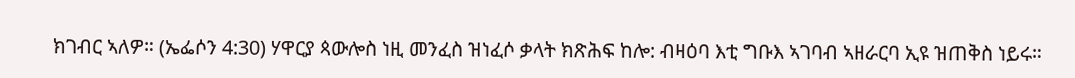ክገብር ኣለዎ። (ኤፌሶን 4:30) ሃዋርያ ጳውሎስ ነዚ መንፈስ ዝነፈሶ ቃላት ክጽሕፍ ከሎ: ብዛዕባ እቲ ግቡእ ኣገባብ ኣዘራርባ ኢዩ ዝጠቅስ ነይሩ።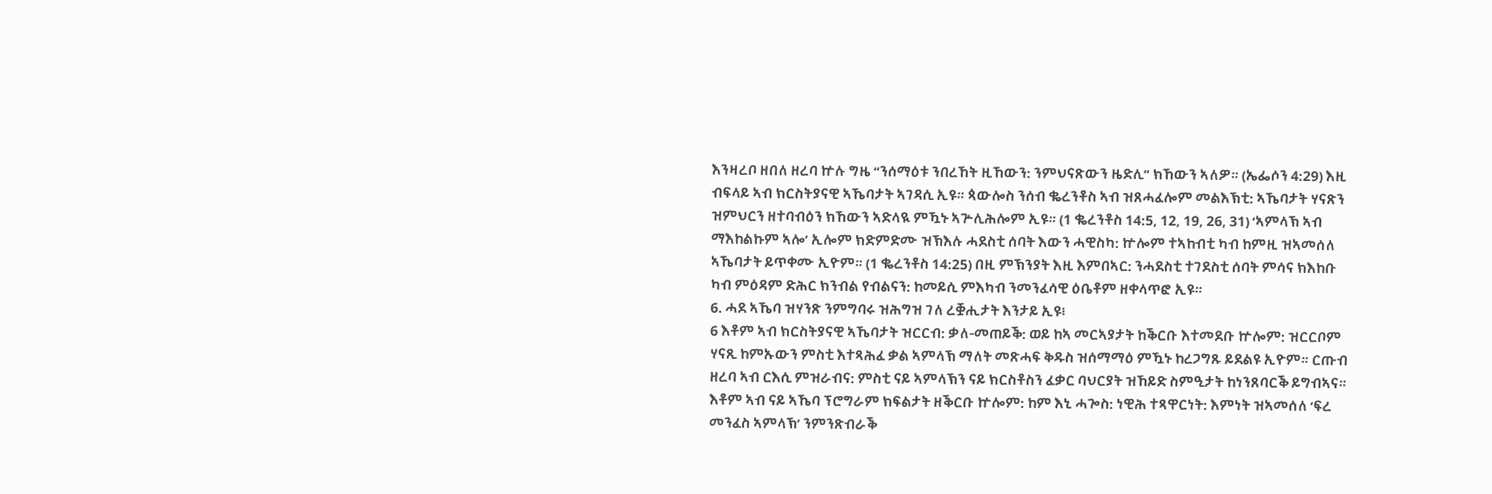እንዛረቦ ዘበለ ዘረባ ኵሉ ግዜ “ንሰማዕቱ ንበረኸት ዚኸውን: ንምህናጽውን ዜድሊ” ክኸውን ኣለዎ። (ኤፌሶን 4:29) እዚ ብፍላይ ኣብ ክርስትያናዊ ኣኼባታት ኣገዳሲ ኢዩ። ጳውሎስ ንሰብ ቈረንቶስ ኣብ ዝጸሓፈሎም መልእኽቲ: ኣኼባታት ሃናጽን ዝምህርን ዘተባብዕን ክኸውን ኣድላዪ ምዃኑ ኣጕሊሕሎም ኢዩ። (1 ቈረንቶስ 14:5, 12, 19, 26, 31) ‘ኣምላኽ ኣብ ማእከልኩም ኣሎ’ ኢሎም ክድምድሙ ዝኽእሉ ሓደስቲ ሰባት እውን ሓዊስካ: ኵሎም ተኣከብቲ ካብ ከምዚ ዝኣመሰለ ኣኼባታት ይጥቀሙ ኢዮም። (1 ቈረንቶስ 14:25) በዚ ምኽንያት እዚ እምበኣር: ንሓደስቲ ተገደስቲ ሰባት ምሳና ክእከቡ ካብ ምዕዳም ድሕር ክንብል የብልናን: ከመይሲ ምእካብ ንመንፈሳዊ ዕቤቶም ዘቀላጥፎ ኢዩ።
6. ሓደ ኣኼባ ዝሃንጽ ንምግባሩ ዝሕግዝ ገለ ረቛሒታት እንታይ ኢዩ፧
6 እቶም ኣብ ክርስትያናዊ ኣኼባታት ዝርርብ: ቃለ-መጠይቕ: ወይ ከኣ መርኣያታት ከቕርቡ እተመደቡ ኵሎም: ዝርርቦም ሃናጺ ከምኡውን ምስቲ እተጻሕፈ ቃል ኣምላኽ ማለት መጽሓፍ ቅዱስ ዝሰማማዕ ምዃኑ ከረጋግጹ ይደልዩ ኢዮም። ርጡብ ዘረባ ኣብ ርእሲ ምዝራብና: ምስቲ ናይ ኣምላኽን ናይ ክርስቶስን ፈቃር ባህርያት ዝኸይድ ስምዒታት ከነንጸባርቕ ይግብኣና። እቶም ኣብ ናይ ኣኼባ ፕሮግራም ክፍልታት ዘቕርቡ ኵሎም: ከም እኒ ሓጐስ: ነዊሕ ተጻዋርነት: እምነት ዝኣመሰለ ‘ፍረ መንፈስ ኣምላኽ’ ንምንጽብራቕ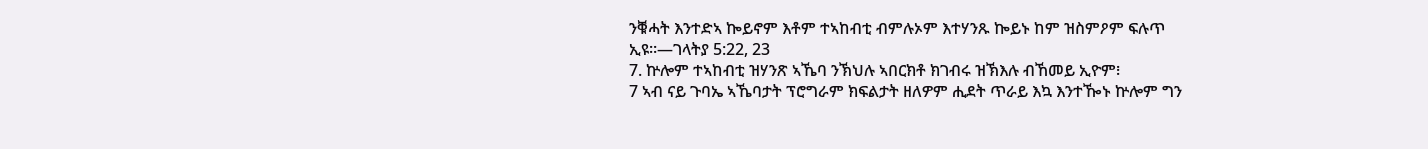ንቑሓት እንተድኣ ኰይኖም እቶም ተኣከብቲ ብምሉኦም እተሃንጹ ኰይኑ ከም ዝስምዖም ፍሉጥ ኢዩ።—ገላትያ 5:22, 23
7. ኵሎም ተኣከብቲ ዝሃንጽ ኣኼባ ንኽህሉ ኣበርክቶ ክገብሩ ዝኽእሉ ብኸመይ ኢዮም፧
7 ኣብ ናይ ጉባኤ ኣኼባታት ፕሮግራም ክፍልታት ዘለዎም ሒደት ጥራይ እኳ እንተዀኑ ኵሎም ግን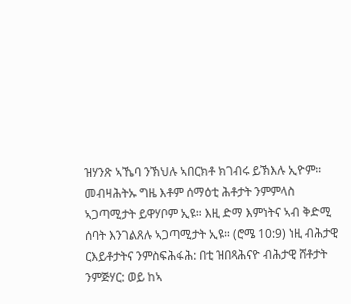ዝሃንጽ ኣኼባ ንኽህሉ ኣበርክቶ ክገብሩ ይኽእሉ ኢዮም። መብዛሕትኡ ግዜ እቶም ሰማዕቲ ሕቶታት ንምምላስ ኣጋጣሚታት ይዋሃቦም ኢዩ። እዚ ድማ እምነትና ኣብ ቅድሚ ሰባት እንገልጸሉ ኣጋጣሚታት ኢዩ። (ሮሜ 10:9) ነዚ ብሕታዊ ርእይቶታትና ንምስፍሕፋሕ: በቲ ዝበጻሕናዮ ብሕታዊ ሸቶታት ንምጅሃር: ወይ ከኣ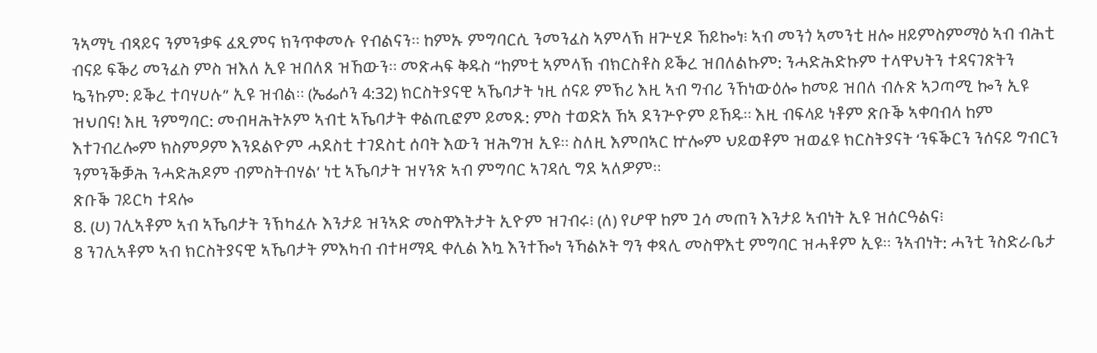ንኣማኒ ብጻይና ንምንቃፍ ፈጺምና ክንጥቀመሉ የብልናን። ከምኡ ምግባርሲ ንመንፈስ ኣምላኽ ዘጕሂዶ ኸይኰነ፧ ኣብ መንጎ ኣመንቲ ዘሎ ዘይምስምማዕ ኣብ ብሕቲ ብናይ ፍቕሪ መንፈስ ምስ ዝእለ ኢዩ ዝበለጸ ዝኸውን። መጽሓፍ ቅዱስ “ከምቲ ኣምላኽ ብክርስቶስ ይቕረ ዝበለልኩም: ንሓድሕድኩም ተላዋህትን ተዳናገጽትን ኴንኩም: ይቕረ ተባሃሀሉ” ኢዩ ዝብል። (ኤፌሶን 4:32) ክርስትያናዊ ኣኼባታት ነዚ ሰናይ ምኽሪ እዚ ኣብ ግብሪ ንኸነውዕሎ ከመይ ዝበለ ብሉጽ ኣጋጣሚ ኰን ኢዩ ዝህበና! እዚ ንምግባር: መብዛሕትኦም ኣብቲ ኣኼባታት ቀልጢፎም ይመጹ: ምስ ተወድአ ኸኣ ደንጕዮም ይኸዱ። እዚ ብፍላይ ነቶም ጽቡቕ ኣቀባብላ ከም እተገብረሎም ክስምዖም እንደልዮም ሓደስቲ ተገደስቲ ሰባት እውን ዝሕግዝ ኢዩ። ስለዚ እምበኣር ኵሎም ህይወቶም ዝወፈዩ ክርስትያናት ‘ንፍቕርን ንሰናይ ግብርን ንምንቕቓሕ ንሓድሕዶም ብምስትብሃል’ ነቲ ኣኼባታት ዝሃንጽ ኣብ ምግባር ኣገዳሲ ግደ ኣለዎም።
ጽቡቕ ገይርካ ተዳሎ
8. (ሀ) ገሊኣቶም ኣብ ኣኼባታት ንኽካፈሉ እንታይ ዝንኣድ መስዋእትታት ኢዮም ዝገብሩ፧ (ለ) የሆዋ ከም ጓሳ መጠን እንታይ ኣብነት ኢዩ ዝሰርዓልና፧
8 ንገሊኣቶም ኣብ ክርስትያናዊ ኣኼባታት ምእካብ ብተዛማዲ ቀሊል እኳ እንተዀነ ንኻልኦት ግን ቀጻሊ መስዋእቲ ምግባር ዝሓቶም ኢዩ። ንኣብነት: ሓንቲ ንስድራቤታ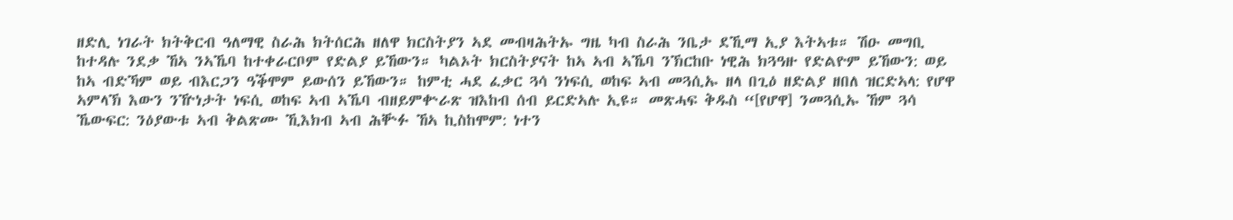ዘድሊ ነገራት ክትቅርብ ዓለማዊ ስራሕ ክትሰርሕ ዘለዋ ክርስትያን ኣደ መብዛሕትኡ ግዜ ካብ ስራሕ ንቤታ ደኺማ ኢያ እትኣቱ። ሽዑ መግቢ ከተዳሉ ንደቃ ኸኣ ንኣኼባ ከተቀራርቦም የድልያ ይኸውን። ካልኦት ክርስትያናት ከኣ ኣብ ኣኼባ ንኽርከቡ ነዊሕ ክጓዓዙ የድልዮም ይኸውን: ወይ ከኣ ብድኻም ወይ ብእርጋን ዓቕሞም ይውሰን ይኸውን። ከምቲ ሓደ ፈቃር ጓሳ ንነፍሲ ወከፍ ኣብ መጓሲኡ ዘላ በጊዕ ዘድልያ ዘበለ ዝርድኣላ: የሆዋ ኣምላኽ እውን ንዅነታት ነፍሲ ወከፍ ኣብ ኣኼባ ብዘይምቍራጽ ዝእከብ ሰብ ይርድኣሉ ኢዩ። መጽሓፍ ቅዱስ “[የሆዋ] ንመጓሲኡ ኸም ጓሳ ኼውፍር: ንዕያውቱ ኣብ ቅልጽሙ ኺእክብ ኣብ ሕቝፉ ኸኣ ኪስከሞም: ነተን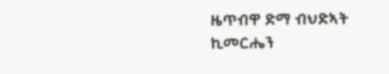ዜጥብዋ ድማ ብህድኣት ኪመርሔን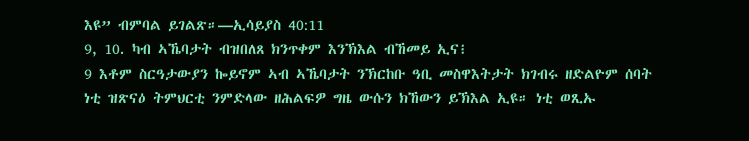እዩ” ብምባል ይገልጽ።—ኢሳይያስ 40:11
9, 10. ካብ ኣኼባታት ብዝበለጸ ክንጥቀም እንኽእል ብኸመይ ኢና፧
9 እቶም ስርዓታውያን ኰይኖም ኣብ ኣኼባታት ንኽርከቡ ዓቢ መስዋእትታት ክገብሩ ዘድልዮም ሰባት ነቲ ዝጽናዕ ትምህርቲ ንምድላው ዘሕልፍዎ ግዜ ውሱን ክኸውን ይኽእል ኢዩ። ነቲ ወጺኡ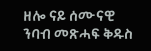ዘሎ ናይ ሰሙናዊ ንባብ መጽሓፍ ቅዱስ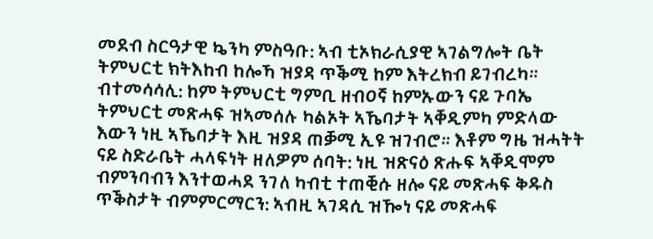መደብ ስርዓታዊ ኴንካ ምስዓቡ: ኣብ ቲኦክራሲያዊ ኣገልግሎት ቤት ትምህርቲ ክትእከብ ከሎኻ ዝያዳ ጥቕሚ ከም እትረክብ ይገብረካ። ብተመሳሳሊ: ከም ትምህርቲ ግምቢ ዘብዐኛ ከምኡውን ናይ ጉባኤ ትምህርቲ መጽሓፍ ዝኣመሰሉ ካልኦት ኣኼባታት ኣቐዲምካ ምድላው እውን ነዚ ኣኼባታት እዚ ዝያዳ ጠቓሚ ኢዩ ዝገብሮ። እቶም ግዜ ዝሓትት ናይ ስድራቤት ሓላፍነት ዘለዎም ሰባት: ነዚ ዝጽናዕ ጽሑፍ ኣቐዲሞም ብምንባብን እንተወሓደ ንገለ ካብቲ ተጠቒሱ ዘሎ ናይ መጽሓፍ ቅዱስ ጥቕስታት ብምምርማርን: ኣብዚ ኣገዳሲ ዝዀነ ናይ መጽሓፍ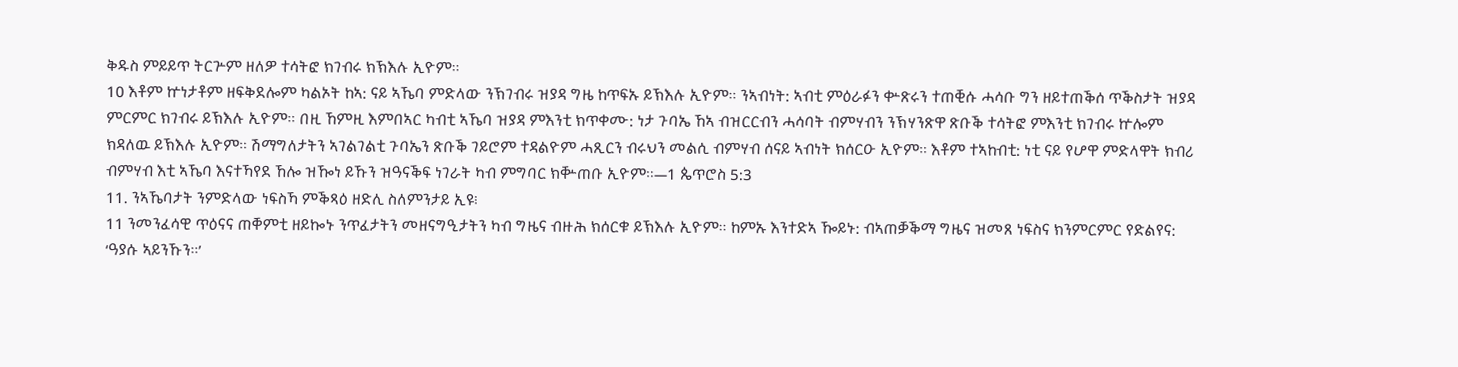ቅዱስ ምይይጥ ትርጕም ዘለዎ ተሳትፎ ክገብሩ ክኽእሉ ኢዮም።
10 እቶም ኵነታቶም ዘፍቅደሎም ካልኦት ከኣ: ናይ ኣኼባ ምድላው ንኽገብሩ ዝያዳ ግዜ ከጥፍኡ ይኽእሉ ኢዮም። ንኣብነት: ኣብቲ ምዕራፉን ቍጽሩን ተጠቒሱ ሓሳቡ ግን ዘይተጠቕሰ ጥቕስታት ዝያዳ ምርምር ክገብሩ ይኽእሉ ኢዮም። በዚ ኸምዚ እምበኣር ካብቲ ኣኼባ ዝያዳ ምእንቲ ክጥቀሙ: ነታ ጉባኤ ኸኣ ብዝርርብን ሓሳባት ብምሃብን ንኽሃንጽዋ ጽቡቕ ተሳትፎ ምእንቲ ክገብሩ ኵሎም ክዳለዉ ይኽእሉ ኢዮም። ሽማግለታትን ኣገልገልቲ ጉባኤን ጽቡቕ ገይሮም ተዳልዮም ሓጺርን ብሩህን መልሲ ብምሃብ ሰናይ ኣብነት ክሰርዑ ኢዮም። እቶም ተኣከብቲ: ነቲ ናይ የሆዋ ምድላዋት ክብሪ ብምሃብ እቲ ኣኼባ እናተኻየደ ኸሎ ዝዀነ ይኹን ዝዓናቕፍ ነገራት ካብ ምግባር ክቝጠቡ ኢዮም።—1 ጴጥሮስ 5:3
11. ንኣኼባታት ንምድላው ነፍስኻ ምቕጻዕ ዘድሊ ስለምንታይ ኢዩ፧
11 ንመንፈሳዊ ጥዕናና ጠቐምቲ ዘይኰኑ ንጥፈታትን መዘናግዒታትን ካብ ግዜና ብዙሕ ክሰርቁ ይኽእሉ ኢዮም። ከምኡ እንተድኣ ዀይኑ: ብኣጠቓቕማ ግዜና ዝመጸ ነፍስና ክንምርምር የድልየና: ‘ዓያሱ ኣይንኹን።’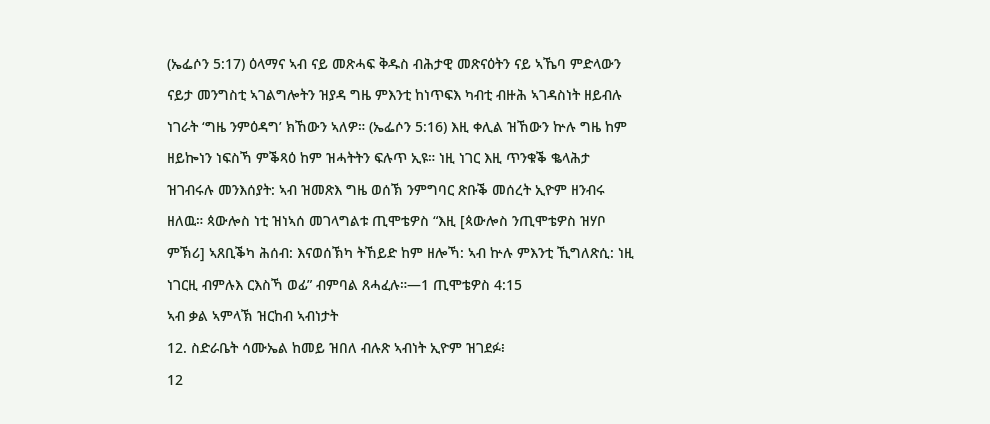(ኤፌሶን 5:17) ዕላማና ኣብ ናይ መጽሓፍ ቅዱስ ብሕታዊ መጽናዕትን ናይ ኣኼባ ምድላውን ናይታ መንግስቲ ኣገልግሎትን ዝያዳ ግዜ ምእንቲ ከነጥፍእ ካብቲ ብዙሕ ኣገዳስነት ዘይብሉ ነገራት ‘ግዜ ንምዕዳግ’ ክኸውን ኣለዎ። (ኤፌሶን 5:16) እዚ ቀሊል ዝኸውን ኵሉ ግዜ ከም ዘይኰነን ነፍስኻ ምቕጻዕ ከም ዝሓትትን ፍሉጥ ኢዩ። ነዚ ነገር እዚ ጥንቁቕ ቈላሕታ ዝገብሩሉ መንእሰያት: ኣብ ዝመጽእ ግዜ ወሰኽ ንምግባር ጽቡቕ መሰረት ኢዮም ዘንብሩ ዘለዉ። ጳውሎስ ነቲ ዝነኣሰ መገላግልቱ ጢሞቴዎስ “እዚ [ጳውሎስ ንጢሞቴዎስ ዝሃቦ ምኽሪ] ኣጸቢቕካ ሕሰብ: እናወሰኽካ ትኸይድ ከም ዘሎኻ: ኣብ ኵሉ ምእንቲ ኺግለጽሲ: ነዚ ነገርዚ ብምሉእ ርእስኻ ወፊ” ብምባል ጸሓፈሉ።—1 ጢሞቴዎስ 4:15
ኣብ ቃል ኣምላኽ ዝርከብ ኣብነታት
12. ስድራቤት ሳሙኤል ከመይ ዝበለ ብሉጽ ኣብነት ኢዮም ዝገደፉ፧
12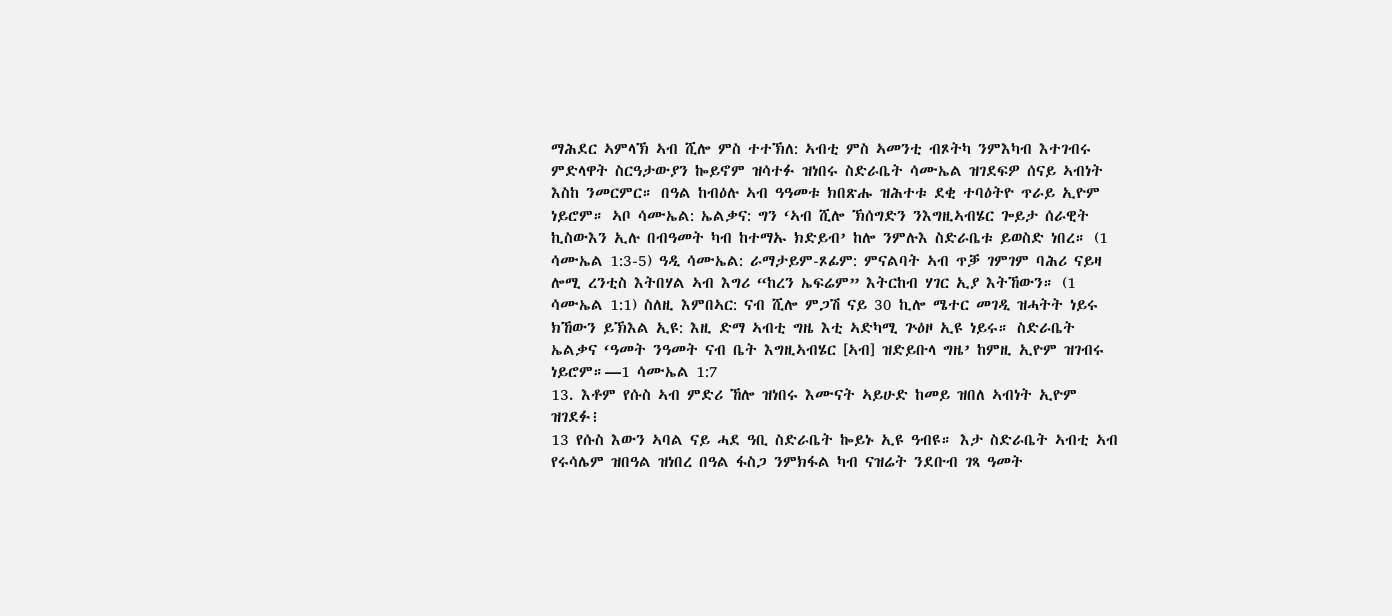ማሕደር ኣምላኽ ኣብ ሺሎ ምስ ተተኽለ: ኣብቲ ምስ ኣመንቲ ብጾትካ ንምእካብ እተገብሩ ምድላዋት ስርዓታውያን ኰይኖም ዝሳተፉ ዝነበሩ ስድራቤት ሳሙኤል ዝገደፍዎ ሰናይ ኣብነት እስከ ንመርምር። በዓል ከብዕሉ ኣብ ዓዓመቱ ክበጽሑ ዝሕተቱ ደቂ ተባዕትዮ ጥራይ ኢዮም ነይሮም። ኣቦ ሳሙኤል: ኤልቃና: ግን ‘ኣብ ሺሎ ኽሰግድን ንእግዚኣብሄር ጐይታ ሰራዊት ኪስውእን ኢሉ በብዓመት ካብ ከተማኡ ክድይብ’ ከሎ ንምሉእ ስድራቤቱ ይወስድ ነበረ። (1 ሳሙኤል 1:3-5) ዓዲ ሳሙኤል: ራማታይም-ጾፊም: ምናልባት ኣብ ጥቓ ገምገም ባሕሪ ናይዛ ሎሚ ረንቲስ እትበሃል ኣብ እግሪ “ከረን ኤፍሬም” እትርከብ ሃገር ኢያ እትኸውን። (1 ሳሙኤል 1:1) ስለዚ እምበኣር: ናብ ሺሎ ምጋሽ ናይ 30 ኪሎ ሜተር መገዲ ዝሓትት ነይሩ ክኸውን ይኽእል ኢዩ: እዚ ድማ ኣብቲ ግዜ እቲ ኣድካሚ ጕዕዞ ኢዩ ነይሩ። ስድራቤት ኤልቃና ‘ዓመት ንዓመት ናብ ቤት እግዚኣብሄር [ኣብ] ዝድይቡላ ግዜ’ ከምዚ ኢዮም ዝገብሩ ነይሮም።—1 ሳሙኤል 1:7
13. እቶም የሱስ ኣብ ምድሪ ኸሎ ዝነበሩ እሙናት ኣይሁድ ከመይ ዝበለ ኣብነት ኢዮም ዝገደፉ፧
13 የሱስ እውን ኣባል ናይ ሓደ ዓቢ ስድራቤት ኰይኑ ኢዩ ዓብዩ። እታ ስድራቤት ኣብቲ ኣብ የሩሳሌም ዝበዓል ዝነበረ በዓል ፋስጋ ንምክፋል ካብ ናዝሬት ንደቡብ ገጻ ዓመት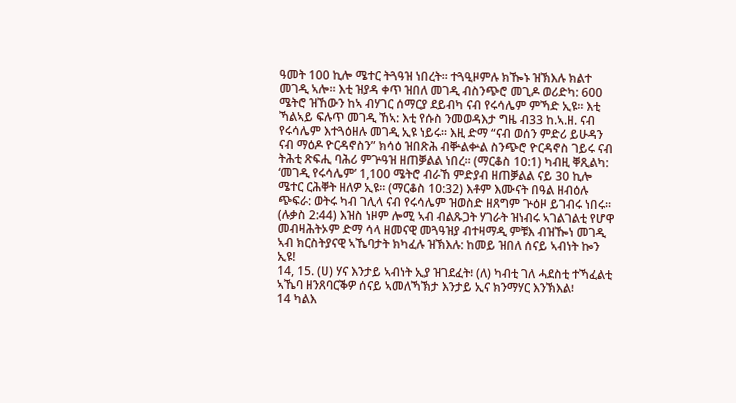ዓመት 100 ኪሎ ሜተር ትጓዓዝ ነበረት። ተጓዒዞምሉ ክዀኑ ዝኽእሉ ክልተ መገዲ ኣሎ። እቲ ዝያዳ ቀጥ ዝበለ መገዲ ብስንጭሮ መጊዶ ወሪድካ: 600 ሜትሮ ዝኸውን ከኣ ብሃገር ሰማርያ ደይብካ ናብ የሩሳሌም ምኻድ ኢዩ። እቲ ኻልኣይ ፍሉጥ መገዲ ኸኣ: እቲ የሱስ ንመወዳእታ ግዜ ብ33 ከ.ኣ.ዘ. ናብ የሩሳሌም እተጓዕዘሉ መገዲ ኢዩ ነይሩ። እዚ ድማ “ናብ ወሰን ምድሪ ይሁዳን ናብ ማዕዶ ዮርዳኖስን” ክሳዕ ዝበጽሕ ብቝልቍል ስንጭሮ ዮርዳኖስ ገይሩ ናብ ትሕቲ ጽፍሒ ባሕሪ ምጕዓዝ ዘጠቓልል ነበረ። (ማርቆስ 10:1) ካብዚ ቐጺልካ: ‘መገዲ የሩሳሌም’ 1,100 ሜትሮ ብራኸ ምድያብ ዘጠቓልል ናይ 30 ኪሎ ሜተር ርሕቐት ዘለዎ ኢዩ። (ማርቆስ 10:32) እቶም እሙናት በዓል ዘብዕሉ ጭፍራ: ወትሩ ካብ ገሊላ ናብ የሩሳሌም ዝወስድ ዘጸግም ጕዕዞ ይገብሩ ነበሩ። (ሉቃስ 2:44) እዝስ ነዞም ሎሚ ኣብ ብልጹጋት ሃገራት ዝነብሩ ኣገልገልቲ የሆዋ መብዛሕትኦም ድማ ሳላ ዘመናዊ መጓዓዝያ ብተዛማዲ ምቹእ ብዝዀነ መገዲ ኣብ ክርስትያናዊ ኣኼባታት ክካፈሉ ዝኽእሉ: ከመይ ዝበለ ሰናይ ኣብነት ኰን ኢዩ!
14, 15. (ሀ) ሃና እንታይ ኣብነት ኢያ ዝገደፈት፧ (ለ) ካብቲ ገለ ሓደስቲ ተኻፈልቲ ኣኼባ ዘንጸባርቕዎ ሰናይ ኣመለኻኽታ እንታይ ኢና ክንማሃር እንኽእል፧
14 ካልእ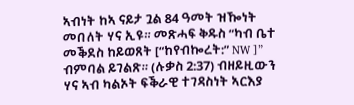ኣብነት ከኣ ናይታ ጓል 84 ዓመት ዝዀነት መበለት ሃና ኢዩ። መጽሓፍ ቅዱስ “ካብ ቤተ መቕደስ ከይወጸት [“ከየብኰረት:” NW ]” ብምባል ይገልጽ። (ሉቃስ 2:37) ብዘይዚውን ሃና ኣብ ካልኦት ፍቕራዊ ተገዳስነት ኣርእያ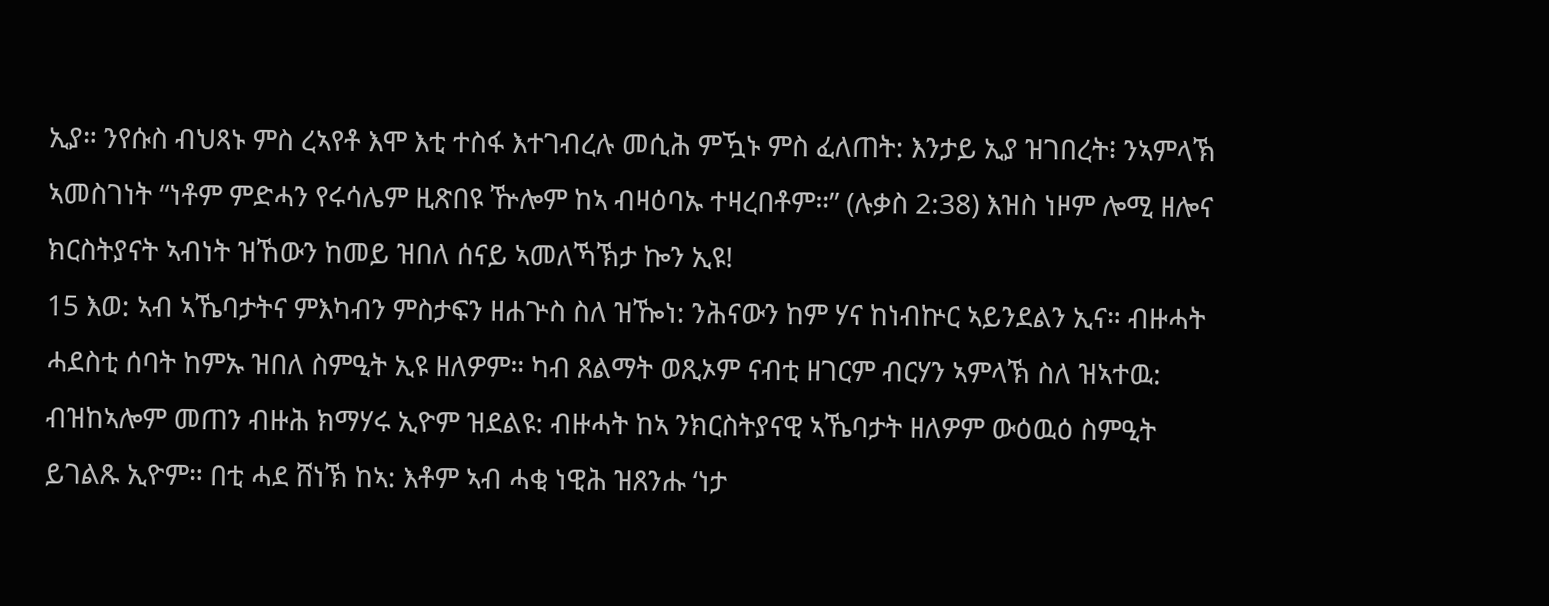ኢያ። ንየሱስ ብህጻኑ ምስ ረኣየቶ እሞ እቲ ተስፋ እተገብረሉ መሲሕ ምዃኑ ምስ ፈለጠት: እንታይ ኢያ ዝገበረት፧ ንኣምላኽ ኣመስገነት “ነቶም ምድሓን የሩሳሌም ዚጽበዩ ዅሎም ከኣ ብዛዕባኡ ተዛረበቶም።” (ሉቃስ 2:38) እዝስ ነዞም ሎሚ ዘሎና ክርስትያናት ኣብነት ዝኸውን ከመይ ዝበለ ሰናይ ኣመለኻኽታ ኰን ኢዩ!
15 እወ: ኣብ ኣኼባታትና ምእካብን ምስታፍን ዘሐጕስ ስለ ዝዀነ: ንሕናውን ከም ሃና ከነብኵር ኣይንደልን ኢና። ብዙሓት ሓደስቲ ሰባት ከምኡ ዝበለ ስምዒት ኢዩ ዘለዎም። ካብ ጸልማት ወጺኦም ናብቲ ዘገርም ብርሃን ኣምላኽ ስለ ዝኣተዉ: ብዝከኣሎም መጠን ብዙሕ ክማሃሩ ኢዮም ዝደልዩ: ብዙሓት ከኣ ንክርስትያናዊ ኣኼባታት ዘለዎም ውዕዉዕ ስምዒት ይገልጹ ኢዮም። በቲ ሓደ ሸነኽ ከኣ: እቶም ኣብ ሓቂ ነዊሕ ዝጸንሑ ‘ነታ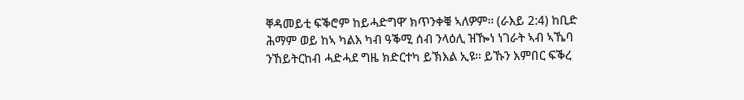ቐዳመይቲ ፍቕሮም ከይሓድግዋ’ ክጥንቀቑ ኣለዎም። (ራእይ 2:4) ከቢድ ሕማም ወይ ከኣ ካልእ ካብ ዓቕሚ ሰብ ንላዕሊ ዝዀነ ነገራት ኣብ ኣኼባ ንኸይትርከብ ሓድሓደ ግዜ ክድርተካ ይኽእል ኢዩ። ይኹን እምበር ፍቕረ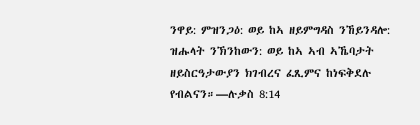ንዋይ: ምዝንጋዕ: ወይ ከኣ ዘይምግዳስ ንኸይንዳሎ: ዝሑላት ንኽንከውን: ወይ ከኣ ኣብ ኣኼባታት ዘይስርዓታውያን ክገብረና ፈጺምና ከነፍቅደሉ የብልናን።—ሉቃስ 8:14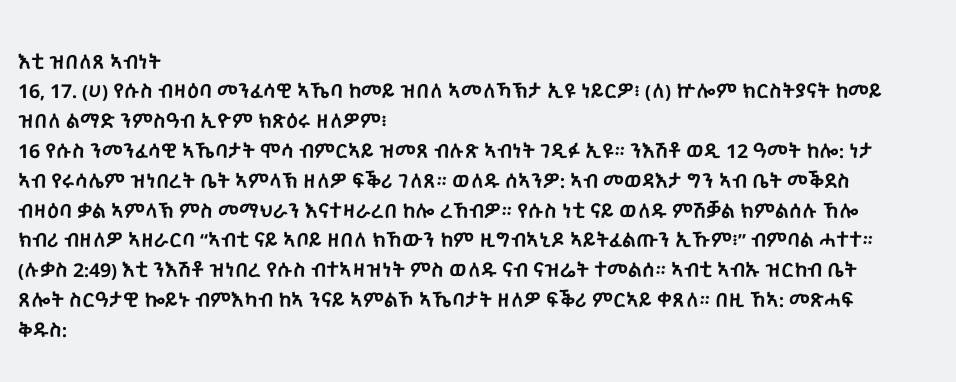እቲ ዝበለጸ ኣብነት
16, 17. (ሀ) የሱስ ብዛዕባ መንፈሳዊ ኣኼባ ከመይ ዝበለ ኣመለኻኽታ ኢዩ ነይርዎ፧ (ለ) ኵሎም ክርስትያናት ከመይ ዝበለ ልማድ ንምስዓብ ኢዮም ክጽዕሩ ዘለዎም፧
16 የሱስ ንመንፈሳዊ ኣኼባታት ሞሳ ብምርኣይ ዝመጸ ብሉጽ ኣብነት ገዲፉ ኢዩ። ንእሽቶ ወዲ 12 ዓመት ከሎ: ነታ ኣብ የሩሳሌም ዝነበረት ቤት ኣምላኽ ዘለዎ ፍቕሪ ገለጸ። ወለዱ ሰኣንዎ: ኣብ መወዳእታ ግን ኣብ ቤት መቕደስ ብዛዕባ ቃል ኣምላኽ ምስ መማህራን እናተዛራረበ ከሎ ረኸብዎ። የሱስ ነቲ ናይ ወለዱ ምሽቓል ክምልሰሉ ኸሎ ክብሪ ብዘለዎ ኣዘራርባ “ኣብቲ ናይ ኣቦይ ዘበለ ክኸውን ከም ዚግብኣኒዶ ኣይትፈልጡን ኢኹም፧” ብምባል ሓተተ። (ሉቃስ 2:49) እቲ ንእሽቶ ዝነበረ የሱስ ብተኣዛዝነት ምስ ወለዱ ናብ ናዝሬት ተመልሰ። ኣብቲ ኣብኡ ዝርከብ ቤት ጸሎት ስርዓታዊ ኰይኑ ብምእካብ ከኣ ንናይ ኣምልኾ ኣኼባታት ዘለዎ ፍቕሪ ምርኣይ ቀጸለ። በዚ ኸኣ: መጽሓፍ ቅዱስ: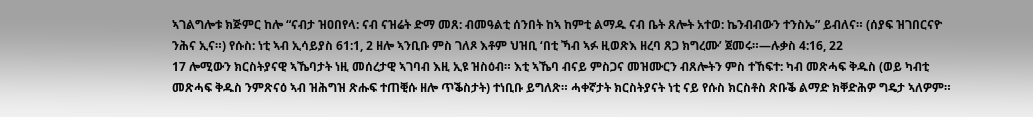ኣገልግሎቱ ክጅምር ከሎ “ናብታ ዝዐበየላ: ናብ ናዝሬት ድማ መጸ: ብመዓልቲ ሰንበት ከኣ ከምቲ ልማዱ ናብ ቤት ጸሎት አተወ: ኬንብብውን ተንስኤ” ይብለና። (ሰያፍ ዝገበርናዮ ንሕና ኢና።) የሱስ: ነቲ ኣብ ኢሳይያስ 61:1, 2 ዘሎ ኣንቢቡ ምስ ገለጾ እቶም ህዝቢ ‘በቲ ኻብ ኣፉ ዚወጽእ ዘረባ ጸጋ ክግረሙ’ ጀመሩ።—ሉቃስ 4:16, 22
17 ሎሚውን ክርስትያናዊ ኣኼባታት ነዚ መሰረታዊ ኣገባብ እዚ ኢዩ ዝስዕብ። እቲ ኣኼባ ብናይ ምስጋና መዝሙርን ብጸሎትን ምስ ተኸፍተ: ካብ መጽሓፍ ቅዱስ (ወይ ካብቲ መጽሓፍ ቅዱስ ንምጽናዕ ኣብ ዝሕግዝ ጽሑፍ ተጠቒሱ ዘሎ ጥቕስታት) ተነቢቡ ይግለጽ። ሓቀኛታት ክርስትያናት ነቲ ናይ የሱስ ክርስቶስ ጽቡቕ ልማድ ክቐድሕዎ ግዴታ ኣለዎም።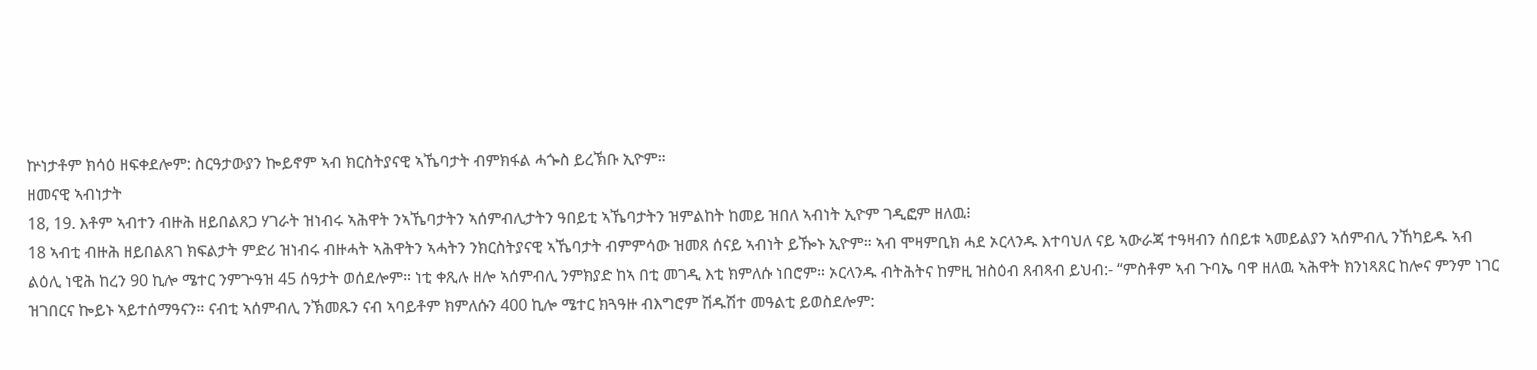ኵነታቶም ክሳዕ ዘፍቀደሎም: ስርዓታውያን ኰይኖም ኣብ ክርስትያናዊ ኣኼባታት ብምክፋል ሓጐስ ይረኽቡ ኢዮም።
ዘመናዊ ኣብነታት
18, 19. እቶም ኣብተን ብዙሕ ዘይበልጸጋ ሃገራት ዝነብሩ ኣሕዋት ንኣኼባታትን ኣሰምብሊታትን ዓበይቲ ኣኼባታትን ዝምልከት ከመይ ዝበለ ኣብነት ኢዮም ገዲፎም ዘለዉ፧
18 ኣብቲ ብዙሕ ዘይበልጸገ ክፍልታት ምድሪ ዝነብሩ ብዙሓት ኣሕዋትን ኣሓትን ንክርስትያናዊ ኣኼባታት ብምምሳው ዝመጸ ሰናይ ኣብነት ይዀኑ ኢዮም። ኣብ ሞዛምቢክ ሓደ ኦርላንዱ እተባህለ ናይ ኣውራጃ ተዓዛብን ሰበይቱ ኣመይልያን ኣሰምብሊ ንኸካይዱ ኣብ ልዕሊ ነዊሕ ከረን 90 ኪሎ ሜተር ንምጕዓዝ 45 ሰዓታት ወሰደሎም። ነቲ ቀጺሉ ዘሎ ኣሰምብሊ ንምክያድ ከኣ በቲ መገዲ እቲ ክምለሱ ነበሮም። ኦርላንዱ ብትሕትና ከምዚ ዝስዕብ ጸብጻብ ይህብ:- “ምስቶም ኣብ ጉባኤ ባዋ ዘለዉ ኣሕዋት ክንነጻጸር ከሎና ምንም ነገር ዝገበርና ኰይኑ ኣይተሰማዓናን። ናብቲ ኣሰምብሊ ንኽመጹን ናብ ኣባይቶም ክምለሱን 400 ኪሎ ሜተር ክጓዓዙ ብእግሮም ሽዱሽተ መዓልቲ ይወስደሎም: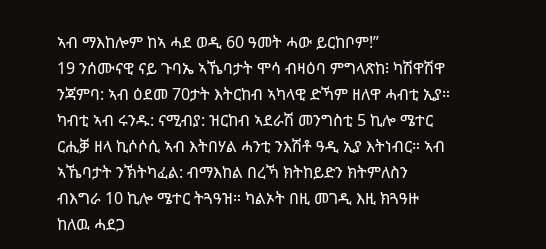ኣብ ማእከሎም ከኣ ሓደ ወዲ 60 ዓመት ሓው ይርከቦም!”
19 ንሰሙናዊ ናይ ጉባኤ ኣኼባታት ሞሳ ብዛዕባ ምግላጽከ፧ ካሽዋሽዋ ንጃምባ: ኣብ ዕደመ 70ታት እትርከብ ኣካላዊ ድኻም ዘለዋ ሓብቲ ኢያ። ካብቲ ኣብ ሩንዱ: ናሚብያ: ዝርከብ ኣደራሽ መንግስቲ 5 ኪሎ ሜተር ርሒቓ ዘላ ኪሶሶሲ ኣብ እትበሃል ሓንቲ ንእሽቶ ዓዲ ኢያ እትነብር። ኣብ ኣኼባታት ንኽትካፈል: ብማእከል በረኻ ክትከይድን ክትምለስን ብእግራ 10 ኪሎ ሜተር ትጓዓዝ። ካልኦት በዚ መገዲ እዚ ክጓዓዙ ከለዉ ሓደጋ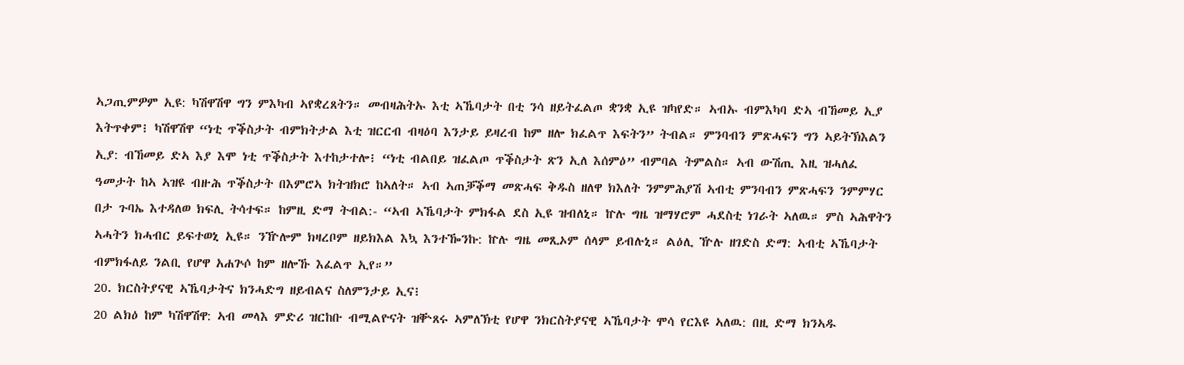ኣጋጢምዎም ኢዩ: ካሽዋሽዋ ግን ምእካብ ኣየቋረጸትን። መብዛሕትኡ እቲ ኣኼባታት በቲ ንሳ ዘይትፈልጦ ቋንቋ ኢዩ ዝካየድ። ኣብኡ ብምእካባ ድኣ ብኸመይ ኢያ እትጥቀም፧ ካሽዋሽዋ “ነቲ ጥቕስታት ብምክትታል እቲ ዝርርብ ብዛዕባ እንታይ ይዛረብ ከም ዘሎ ክፈልጥ እፍትን” ትብል። ምንባብን ምጽሓፍን ግን ኣይትኽእልን ኢያ: ብኸመይ ድኣ እያ እሞ ነቲ ጥቕስታት እተከታተሎ፧ “ነቲ ብልበይ ዝፈልጦ ጥቕስታት ጽን ኢለ እሰምዕ” ብምባል ትምልስ። ኣብ ውሽጢ እዚ ዝሓለፈ ዓመታት ከኣ ኣዝዩ ብዙሕ ጥቕስታት በእምሮኣ ክትዝክሮ ከኣለት። ኣብ ኣጠቓቕማ መጽሓፍ ቅዱስ ዘለዋ ክእለት ንምምሕያሽ ኣብቲ ምንባብን ምጽሓፍን ንምምሃር በታ ጉባኤ እተዳለወ ክፍሊ ትሳተፍ። ከምዚ ድማ ትብል:- “ኣብ ኣኼባታት ምክፋል ደስ ኢዩ ዝብለኒ። ኵሉ ግዜ ዝማሃሮም ሓደስቲ ነገራት ኣለዉ። ምስ ኣሕዋትን ኣሓትን ክሓብር ይፍተወኒ ኢዩ። ንዅሎም ክዛረቦም ዘይክእል እኳ እንተዀንኩ: ኵሉ ግዜ መጺኦም ሰላም ይብሉኒ። ልዕሊ ዅሉ ዘገድስ ድማ: ኣብቲ ኣኼባታት ብምክፋለይ ንልቢ የሆዋ አሐጕሶ ከም ዘሎኹ እፈልጥ ኢየ።”
20. ክርስትያናዊ ኣኼባታትና ክንሓድግ ዘይብልና ስለምንታይ ኢና፧
20 ልክዕ ከም ካሽዋሽዋ: ኣብ መላእ ምድሪ ዝርከቡ ብሚልዮናት ዝቝጸሩ ኣምለኽቲ የሆዋ ንክርስትያናዊ ኣኼባታት ሞሳ የርእዩ ኣለዉ: በዚ ድማ ክንኣዱ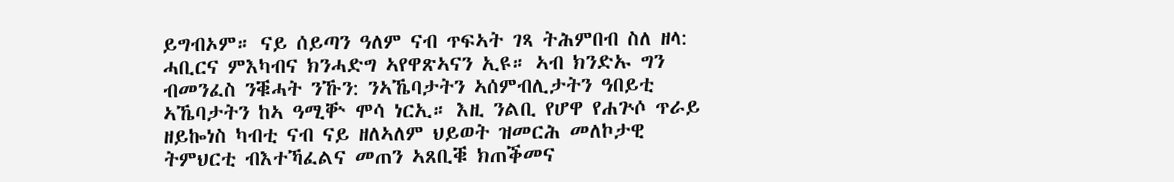ይግብኦም። ናይ ሰይጣን ዓለም ናብ ጥፍኣት ገጻ ትሕምበብ ስለ ዘላ: ሓቢርና ምእካብና ክንሓድግ ኣየዋጽኣናን ኢዩ። ኣብ ክንድኡ ግን ብመንፈስ ንቑሓት ንኹን: ንኣኼባታትን ኣሰምብሊታትን ዓበይቲ ኣኼባታትን ከኣ ዓሚቝ ሞሳ ነርኢ። እዚ ንልቢ የሆዋ የሐጕሶ ጥራይ ዘይኰነስ ካብቲ ናብ ናይ ዘለኣለም ህይወት ዝመርሕ መለኮታዊ ትምህርቲ ብእተኻፈልና መጠን ኣጸቢቑ ክጠቕመና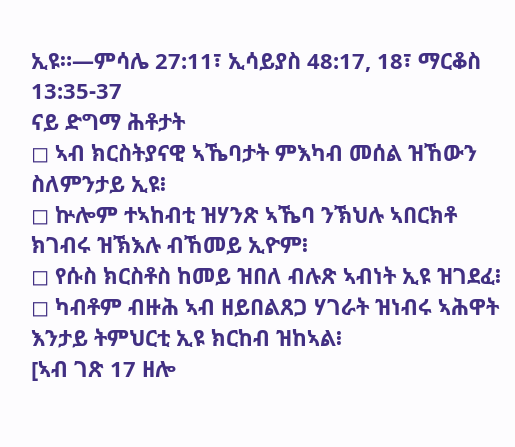ኢዩ።—ምሳሌ 27:11፣ ኢሳይያስ 48:17, 18፣ ማርቆስ 13:35-37
ናይ ድግማ ሕቶታት
◻ ኣብ ክርስትያናዊ ኣኼባታት ምእካብ መሰል ዝኸውን ስለምንታይ ኢዩ፧
◻ ኵሎም ተኣከብቲ ዝሃንጽ ኣኼባ ንኽህሉ ኣበርክቶ ክገብሩ ዝኽእሉ ብኸመይ ኢዮም፧
◻ የሱስ ክርስቶስ ከመይ ዝበለ ብሉጽ ኣብነት ኢዩ ዝገደፈ፧
◻ ካብቶም ብዙሕ ኣብ ዘይበልጸጋ ሃገራት ዝነብሩ ኣሕዋት እንታይ ትምህርቲ ኢዩ ክርከብ ዝከኣል፧
[ኣብ ገጽ 17 ዘሎ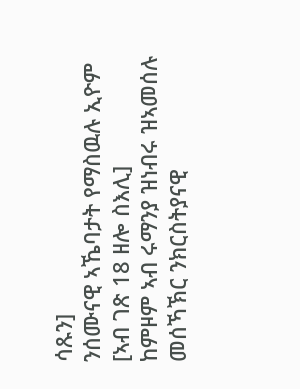ሳጹን]
ንሰሙናዊ ኣኼባታት የማስዉሉ ኢዮም
[ኣብ ገጽ 18 ዘሎ ስእሊ]
ከምዞም ኣብ ሩማንያ ዝነብሩ ዝኣመሰሉ መሰኻኽር ንክርስትያናዊ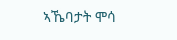ኣኼባታት ሞሳ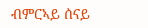ብምርኣይ ሰናይ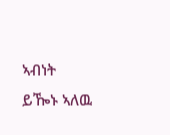ኣብነት ይዀኑ ኣለዉ